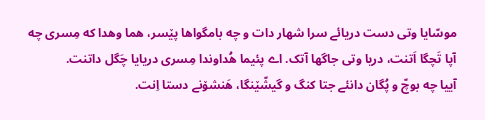موسّایا وتی دست دریائے سرا شهار دات و چه بامگواها پێسر، هما وهدا که مِسری چه آپا تَچگا اَتنت، دریا وتی جاگها آتک. اے پئیما هُداوندا مِسری دریایا چَگل داتنت.
آییا چه بوچّ و پُگان دانئے جتا کنگ و گیشّێنگا، هَنشۆنے دستا اِنت.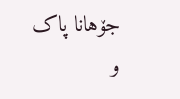جۆهانا پاک و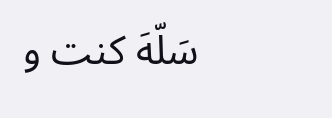سَلّهَ کنت و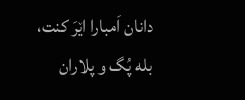دانان اَمبارا اێرَ کنت، بله پُگ و پلاران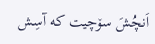اَنچُشَ سۆچیت که آسِش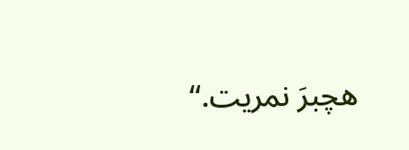هچبرَ نمریت.“